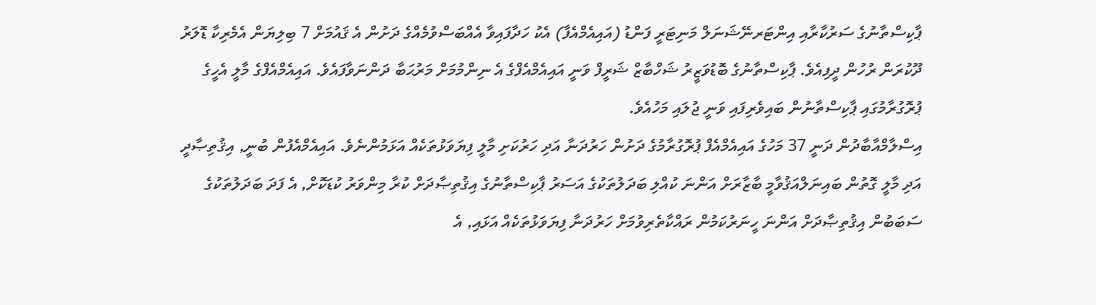ޕާކިސްތާނުގެ ސަރުކާރާއި އިންޓަރނޭޝަނަލް މަނިޓަރީ ފަންޑު (އައިއެމްއެފާ) އެކު ހަދާފައިވާ އެއްބަސްވުމެއްގެ ދަށުން އެ ޤައުމަށް 7 ބިލިޔަން އެމެރިކާ ޑޮލަރު ދޫކުރަން ރުހުން ދީފިއެވެ. ޕާކިސްތާނުގެ ބޮޑުވަޒީރު ޝަހްބާޒް ޝަރީފް ވަނީ އައިއެމްއެފްގެ އެ ނިންމުމަށް މަރުޙަބާ ދަންނަވާފައެވެ. އައިއެމްއެފްގެ މާލީ އެހީގެ ޕުރޮގުރާމުގައި ޕާކިސްތާނުން ބައިވެރިފައި ވަނީ ޖުލައި މަހުއެވެ.
އިސްލާމްއާބާދުން ދަނީ 37 މަހުގެ އައިއެމްއެފް ޕުރޮގުރާމުގެ ދަށުން ހަރުދަނާ އަދި ހަރުކަށި މާލީ ފިޔަވަޅުތަކެއް އަޅަމުންނެވެ. އައިއެމްއެފުން ބުނީ, އިޤުތިޞާދީ އަދި މާލީ ގޮތުން ބައިނަލްއަޤުވާމީ ބާޒާރަށް އަންނަ ކުއްލި ބަދަލުތަކުގެ އަސަރު ޕާކިސްތާނުގެ އިޤުތިޞާދަށް ކުރާ މިންވަރު ކުޑަކޮށް, އެ ފަދަ ބަދަލުތަކުގެ ސަބަބުން އިޤުތިޞާދަށް އަންނަ ހީނަރުކަމުން ރައްކާތެރިވުމަށް ހަރުދަނާ ފިޔަވަޅުތަކެއް އަޅައި, އެ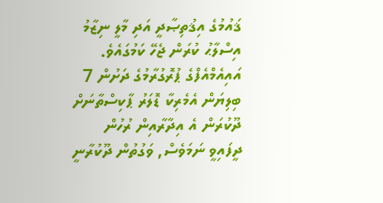ޤައުމުގެ އިޤުތިޞާދީ އަދި މާލީ ނިޒާމު އިސްލާޙު ކުރަން ޖެހޭ ކަމުގައެވެ.
އައިއެމްއެފްގެ ޕުރޮގުރާމުގެ ދަށުން 7 ބިލިޔަން އެމެރިކާ ޑޮލަރު ޕާކިސްތާނަށް ދޫކުރަން އެ އިދާރާއިން ރުހުން ދީފައިވީ ނަމަވެސް, ވަގުތުން ދޫކުރާނީ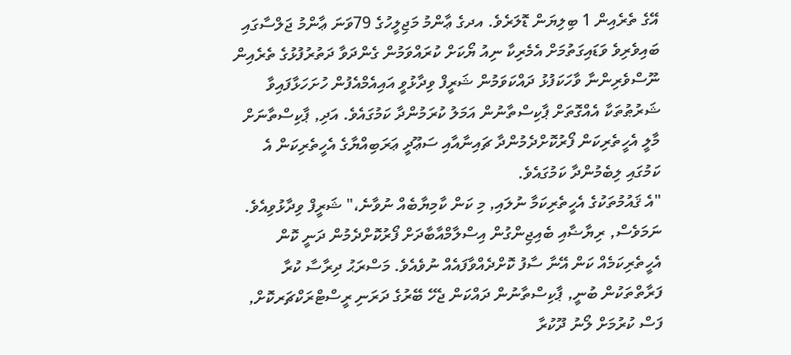އޭގެ ތެރެއިން 1 ބިލިޔަން ޑޮލަރެވެ. އދގެ ޢާންމު މަޖިލީހުގެ 79ވަނަ ޢާންމު ޖަލްސާގައި ބައިވެރިވެ ވަޑައިގަތުމަށް އެމެރިކާ ނިއު ޔޯކަށް ކުރައްވަމުން ގެންދަވާ ދަތުރުފުޅުގެ ތެރެއިން ނޫސްވެރިންނާ ވާހަކަފުޅު ދައްކަވަމުން ޝަރީފް ވިދާޅުވީ އައިއެމްއެފުން ހުށަހަޅާފައިވާ ޝަރުޠުތަކާ އެއްގޮތަށް ޕާކިސްތާނުން އަމަލު ކުރަމުންދާ ކަމުގައެވެ. އަދި, ޕާކިސްތާނަށް މާލީ އެހީތެރިކަން ފޯރުކޮށްދެމުންދާ ޗައިނާއާއި ސަޢޫދީ ޢަރަބިއްޔާގެ އެހީތެރިކަން އެ ކަމުގައި ލިބެމުންދާ ކަމުގައެވެ.
"އެ ޤައުމުތަކުގެ އެހީތެރިކަމާ ނުލައި, މި ކަން ކާމިޔާބެއް ނުވާނެ،" ޝަރީފް ވިދާޅުވިއެވެ. ނަމަވެސް, ރިޔާޟާއި ބެއިޖިންގުން އިސްލާމްއާބާދަށް ފޯރުކޮށްދެމުން ދަނީ ކޮން އެހީތެރިކަމެއް ކަން އޭނާ ސާފު ކޮށްދެއްވާފައެއް ނުވެއެވެ. މަސްރަޙު ދިރާސާ ކުރާ ފަރާތްތަކުން ބުނީ, ޕާކިސްތާނުން ދައްކަން ޖެހޭ ބޭރުގެ ދަރަނި ރީސްޓްރަކްޗަރކޮށް, ފަސް ކުރުމަށް ލޯނު ދޫކުރާ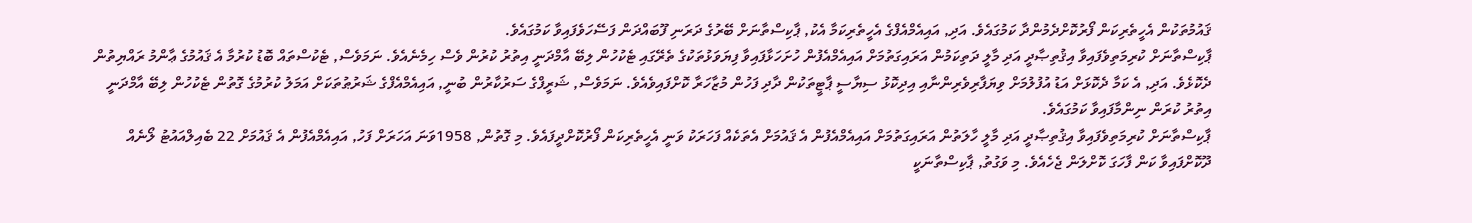ޤައުމުތަކުން އެހީތެރިކަން ފޯރުކޮށްދެމުންދާ ކަމުގައެވެ. އަދި, އައިއެމްއެފްގެ އެހީތެރިކަމާ އެކު, ޕާކިސްތާނަށް ބޭރުގެ ދަރަނި ފޫބައްދަން ފަސޭހަވެފައިވާ ކަމުގައެވެ.
ޕާކިސްތާނަށް ކުރިމަތިވެފައިވާ އިޤުތިޞާދީ އަދި މާލީ ދަތިކަމުން އަރައިގަތުމަށް އައިއެމްއެފުން ހުށަހަޅާފައިވާ ފިޔަވަޅުތަކުގެ ތެރޭގައި ޓެކުހުން ލިބޭ އާމްދަނީ އިތުރު ކުރުން ވެސް ހިމެނެއެވެ. ނަމަވެސް, ޓެކުސްތައް ބޮޑު ކުރުމާ އެ ޤައުމުގެ ޢާންމު ރައްޔިތުން ދެކޮޅެވެ. އަދި, އެ ކަމާ ދެކޮޅަށް އަޑު އުފުލުމަށް ވިޔަފާރިވެރިންނާއި އިދިކޮޅު ސިޔާސީ ޕާޓީތަކުން ދާދި ފަހުން މުޒާހަރާ ކޮށްފައިވެއެވެ. ނަމަވެސް, ޝަރީފްގެ ސަރުކާރުން ބުނީ, އައިއެމްއެފްގެ ޝަރުޠުތަކަށް އަމަލު ކުރުމުގެ ގޮތުން ޓެކުހުން ލިބޭ އާމްދަނީ އިތުރު ކުރަން ނިންމާފައިވާ ކަމުގައެވެ.
ޕާކިސްތާނަށް ކުރިމަތިވެފައިވާ އިޤުތިޞާދީ އަދި މާލީ ހާލަތުން އަރައިގަތުމަށް އައިއެމްއެފުން އެ ޤައުމަށް އެތަކެއް ފަހަރަކު ވަނީ އެހީތެރިކަން ފޯރުކޮށްދީފައެވެ. މި ގޮތުން, 1958ވަނަ އަހަރަށް ފަހު, އައިއެމްއެފުން އެ ޤައުމަށް 22 ބެއިލްއައުޓު ލޯނެއް ދޫކޮށްފައިވާ ކަން ފާހަގަ ކޮށްލަން ޖެހެއެވެ. މި ވަގުތު, ޕާކިސްތާނަކީ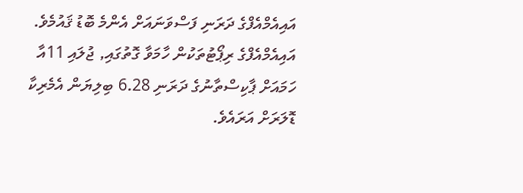އައިއެމްއެފްގެ ދަރަނި ފަސްވަނައަށް އެންމެ ބޮޑު ޤައުމެވެ. އައިއެމްއެފްގެ ރިޕޯޓުތަކުން ހާމަވާ ގޮތުގައި, ޖުލައި 11އާ ހަމައަށް ޕާކިސްތާނުގެ ދަރަނި 6.28 ބިލިޔަން އެމެރިކާ ޑޮލަރަށް އަރައެވެ.